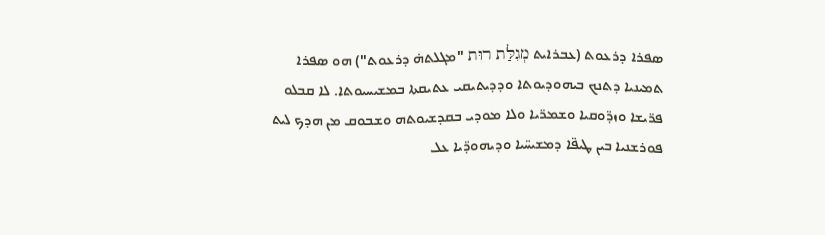ܣܦܪܐ ܕܪܥܘܬ (ܥܒܪܐܝܬ מְגִלַּת רוּת "ܡܓܠܬܗ̇ ܕܪܥܘܬ") ܗܘ ܣܦܪܐ ܬܡܝܢܝܐ ܕܬܢܟ ܒܝܗܘܕܝܘܬܐ ܘܕܕܝܬܝܩܝ ܥܬܝܩܬܐ ܒܡܫܝܚܝܘܬܐ. ܠܐ ܩܒܠܘ ܦܪ̈ܝܫܐ ܘܙܕ̈ܘܩܝܐ ܘܫܡܪ̈ܝܐ ܘܠܐ ܡܘܕܝ ܒܩܕܫܝܘܬܗ ܘܫܒܘܩ ܡܢ ܗܕܟ ܠܝܬ ܦܘܪܫܢܝܐ ܒܝܢ ܛܝܦ̈ܐ ܕܡܫܝܚ̈ܝܐ ܘܕܝܗܘܕ̈ܝܐ ܥܠ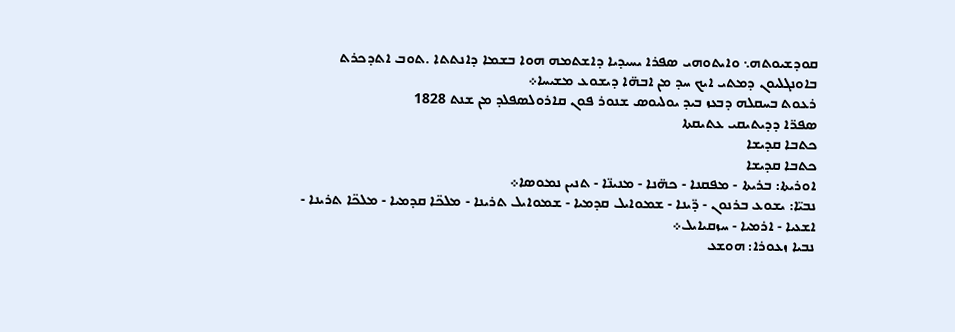ܩܘܕܫܝܘܬܗ܆ ܘܐܝܬܘܗܝ ܣܦܪܐ ܝܚܝܕܝܐ ܕܐܫܬܡܗ ܗܘܐ ܒܫܡܐ ܕܐܢܬܬܐ .ܬܘܒ ܐܬܕܟܪܬ ܒܐܘܢܓܠܝܘܢ ܕܡܬܝ ܐܝܟ ܚܕ ܡܢ ܐܒܗ̈ܐ ܕܝܫܘܥ ܡܫܝܚܐ܀
ܪܥܘܬ ܒܚܩܠܗ ܕܒܥܙ ܒܝܕ ܝܘܠܝܘܣ ܫܢܘܪ ܦܘܢ ܩܐܪܘܠܣܦܠܕ ܡܢ ܫܢܬ 1828
ܣܦܪ̈ܐ ܕܕܝܬܝܩܝ ܥܬܝܩܬܐ
ܟܬܒܐ ܩܕܝܫܐ
ܟܬܒܐ ܩܕܝܫܐ
ܐܘܪܝܬܐ: ܒܪܝܬܐ - ܡܦܩܢܐ - ܟܗ̈ܢܐ - ܡܢܝܢ̈ܐ - ܬܢܝܢ ܢܡܘܣܐ܀
ܢܒܝ̈ܐ: ܝܫܘܥ ܒܪܢܘܢ - ܕ̈ܝܢܐ - ܫܡܘܐܝܠ ܩܕܡܝܐ - ܫܡܘܐܝܠ ܬܪܝܢܐ - ܡܠܟ̈ܐ ܩܕܡܝܐ - ܡܠܟ̈ܐ ܬܪܝܢܐ - ܐܫܥܝܐ - ܐܪܡܝܐ - ܚܙܩܝܐܝܠ܀
ܢܒܝܐ ܙܥܘܪܐ: ܗܘܫܥ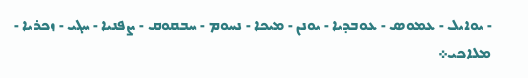- ܝܘܐܝܠ - ܥܡܘܣ - ܥܘܒܕܝܐ - ܝܘܢܢ - ܡܝܟܐ - ܢܚܘܡ - ܚܒܩܘܩ - ܨܦܢܝܐ - ܚܓܝ - ܙܟܪܝܐ - ܡܠܐܟܝ܀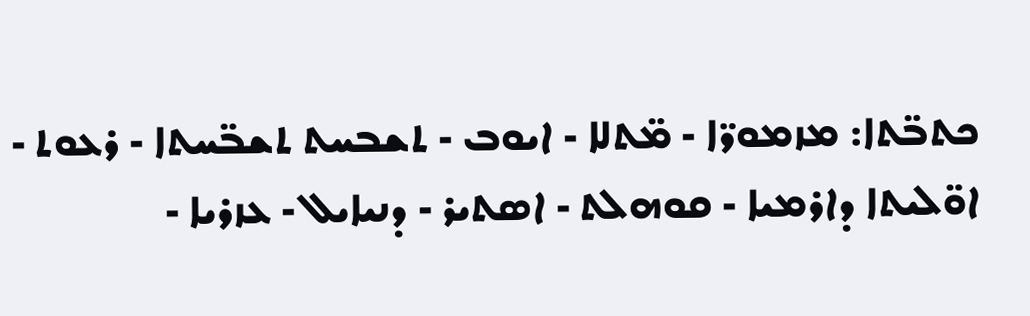ܟܬܒ̈ܬܐ: ܡܙܡܘܪ̈ܐ - ܡ̈ܬܠܐ - ܐܝܘܒ - ܬܫܒܚܬ ܬܫܒ̈ܚܬܐ - ܪܥܘܬ - ܐܘ̈ܠܝܬܐ ܕܐܪܡܝܐ - ܩܘܗܠܬ - ܐܣܬܝܪ - ܕܢܝܐܝܠ - ܥܙܪܝܐ -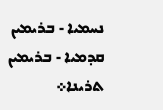ܢܚܡܝܐ - ܒܪܝܡܝܢ ܩܕܡܝܐ - ܒܪܝܡܝܢ ܬܪܝܢܐ܀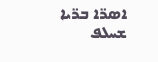ܐܣܪ̈ܐ ܒܪ̈ܝܐ
ܫܚܠܦ